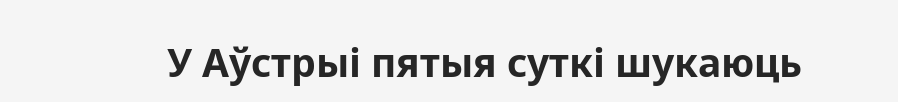У Аўстрыі пятыя суткі шукаюць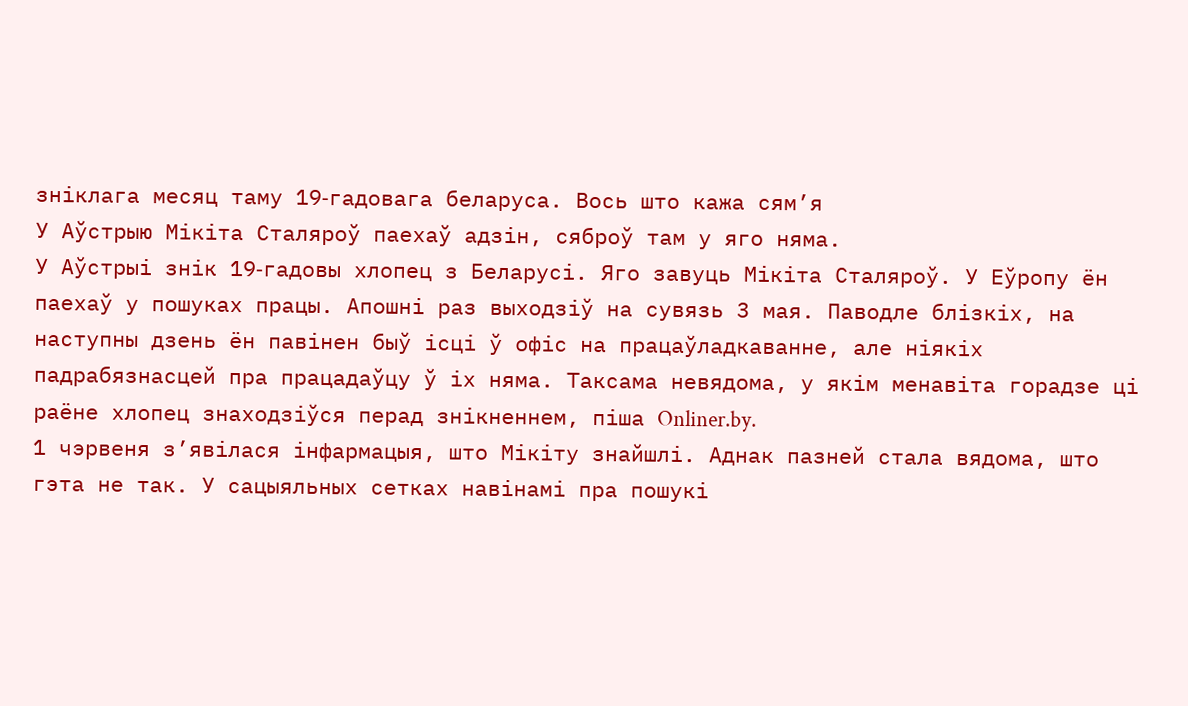зніклага месяц таму 19‑гадовага беларуса. Вось што кажа сям’я
У Аўстрыю Мікіта Сталяроў паехаў адзін, сяброў там у яго няма.
У Аўстрыі знік 19‑гадовы хлопец з Беларусі. Яго завуць Мікіта Сталяроў. У Еўропу ён паехаў у пошуках працы. Апошні раз выходзіў на сувязь 3 мая. Паводле блізкіх, на наступны дзень ён павінен быў ісці ў офіс на працаўладкаванне, але ніякіх падрабязнасцей пра працадаўцу ў іх няма. Таксама невядома, у якім менавіта горадзе ці раёне хлопец знаходзіўся перад знікненнем, піша Onliner.by.
1 чэрвеня з’явілася інфармацыя, што Мікіту знайшлі. Аднак пазней стала вядома, што гэта не так. У сацыяльных сетках навінамі пра пошукі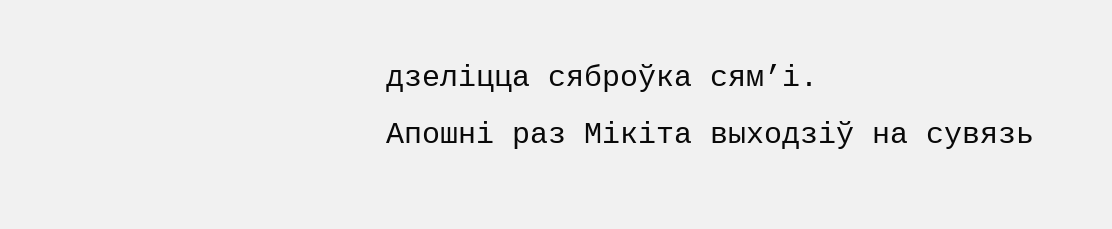дзеліцца сяброўка сям’і.
Апошні раз Мікіта выходзіў на сувязь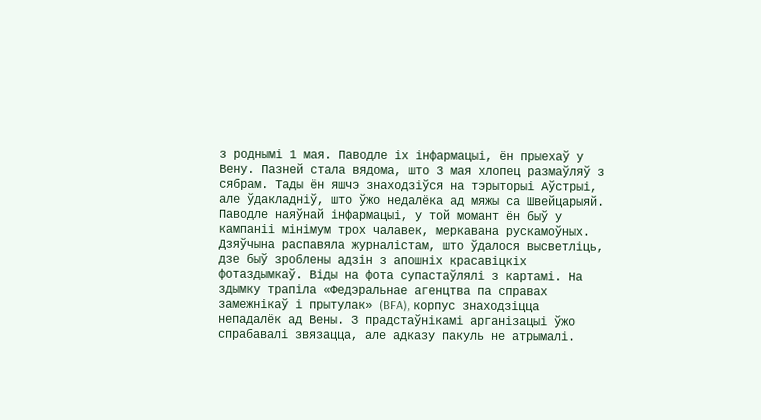з роднымі 1 мая. Паводле іх інфармацыі, ён прыехаў у Вену. Пазней стала вядома, што 3 мая хлопец размаўляў з сябрам. Тады ён яшчэ знаходзіўся на тэрыторыі Аўстрыі, але ўдакладніў, што ўжо недалёка ад мяжы са Швейцарыяй.
Паводле наяўнай інфармацыі, у той момант ён быў у кампаніі мінімум трох чалавек, меркавана рускамоўных.
Дзяўчына распавяла журналістам, што ўдалося высветліць, дзе быў зроблены адзін з апошніх красавіцкіх фотаздымкаў. Віды на фота супастаўлялі з картамі. На здымку трапіла «Федэральнае агенцтва па справах замежнікаў і прытулак» (BFA), корпус знаходзіцца непадалёк ад Вены. З прадстаўнікамі арганізацыі ўжо спрабавалі звязацца, але адказу пакуль не атрымалі.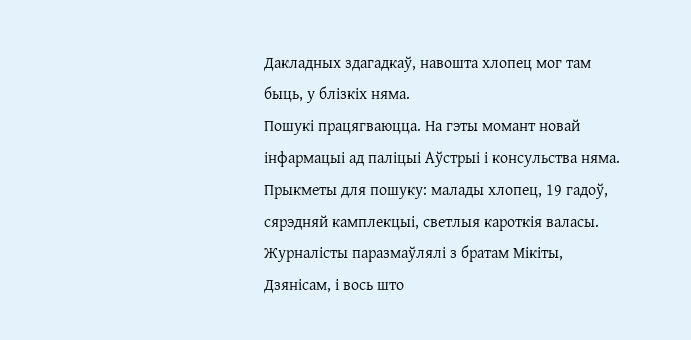Дакладных здагадкаў, навошта хлопец мог там быць, у блізкіх няма.
Пошукі працягваюцца. На гэты момант новай інфармацыі ад паліцыі Аўстрыі і консульства няма.
Прыкметы для пошуку: малады хлопец, 19 гадоў, сярэдняй камплекцыі, светлыя кароткія валасы.
Журналісты паразмаўлялі з братам Мікіты, Дзянісам, і вось што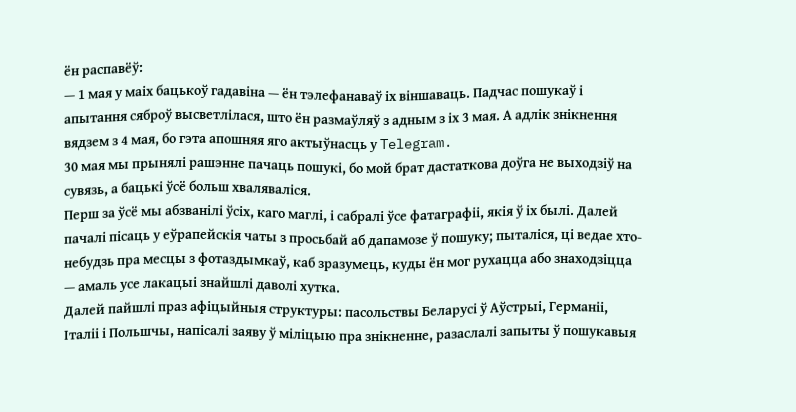ён распавёў:
— 1 мая у маіх бацькоў гадавіна — ён тэлефанаваў іх віншаваць. Падчас пошукаў і апытання сяброў высветлілася, што ён размаўляў з адным з іх 3 мая. А адлік знікнення вядзем з 4 мая, бо гэта апошняя яго актыўнасць у Telegram.
30 мая мы прынялі рашэнне пачаць пошукі, бо мой брат дастаткова доўга не выходзіў на сувязь, а бацькі ўсё больш хваляваліся.
Перш за ўсё мы абзванілі ўсіх, каго маглі, і сабралі ўсе фатаграфіі, якія ў іх былі. Далей пачалі пісаць у еўрапейскія чаты з просьбай аб дапамозе ў пошуку; пыталіся, ці ведае хто-небудзь пра месцы з фотаздымкаў, каб зразумець, куды ён мог рухацца або знаходзіцца — амаль усе лакацыі знайшлі даволі хутка.
Далей пайшлі праз афіцыйныя структуры: пасольствы Беларусі ў Аўстрыі, Германіі, Італіі і Польшчы, напісалі заяву ў міліцыю пра знікненне, разаслалі запыты ў пошукавыя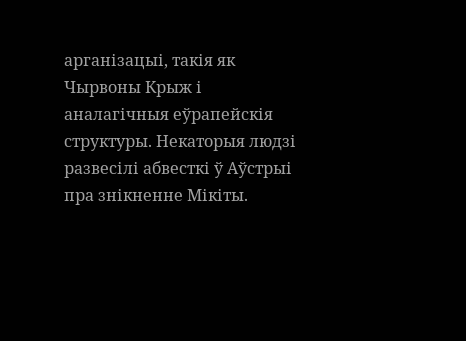арганізацыі, такія як Чырвоны Крыж і аналагічныя еўрапейскія структуры. Некаторыя людзі развесілі абвесткі ў Аўстрыі пра знікненне Мікіты.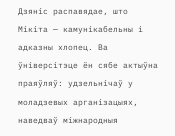Дзяніс распавядае, што Мікіта — камунікабельны і адказны хлопец. Ва ўніверсітэце ён сябе актыўна праяўляў: удзельнічаў у моладзевых арганізацыях, наведваў міжнародныя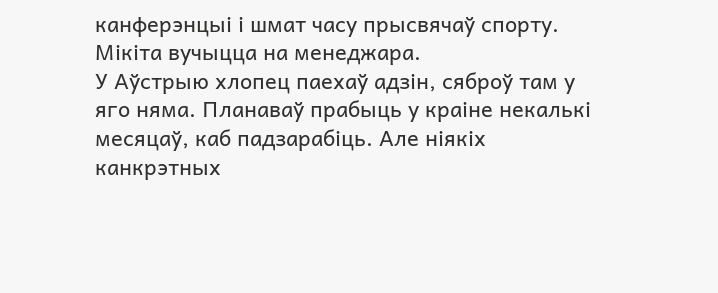канферэнцыі і шмат часу прысвячаў спорту. Мікіта вучыцца на менеджара.
У Аўстрыю хлопец паехаў адзін, сяброў там у яго няма. Планаваў прабыць у краіне некалькі месяцаў, каб падзарабіць. Але ніякіх канкрэтных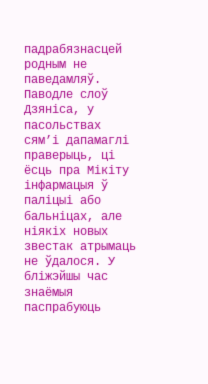падрабязнасцей родным не паведамляў. Паводле слоў Дзяніса, у пасольствах сям’і дапамаглі праверыць, ці ёсць пра Мікіту інфармацыя ў паліцыі або бальніцах, але ніякіх новых звестак атрымаць не ўдалося. У бліжэйшы час знаёмыя паспрабуюць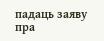падаць заяву пра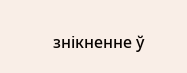знікненне ў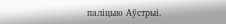паліцыю Аўстрыі.